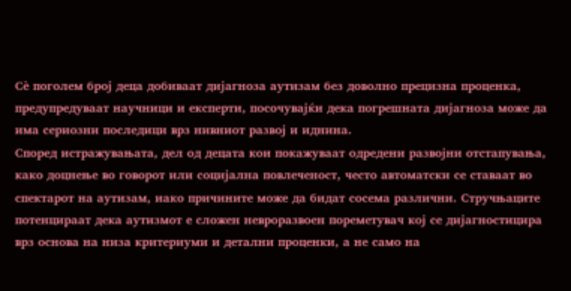Сѐ поголем број деца добиваат дијагноза аутизам без доволно прецизна проценка, предупредуваат научници и експерти, посочувајќи дека погрешната дијагноза може да има сериозни последици врз нивниот развој и иднина.
Според истражувањата, дел од децата кои покажуваат одредени развојни отстапувања, како доцнење во говорот или социјална повлеченост, често автоматски се ставаат во спектарот на аутизам, иако причините може да бидат сосема различни. Стручњаците потенцираат дека аутизмот е сложен невроразвоен пореметувач кој се дијагностицира врз основа на низа критериуми и детални проценки, а не само на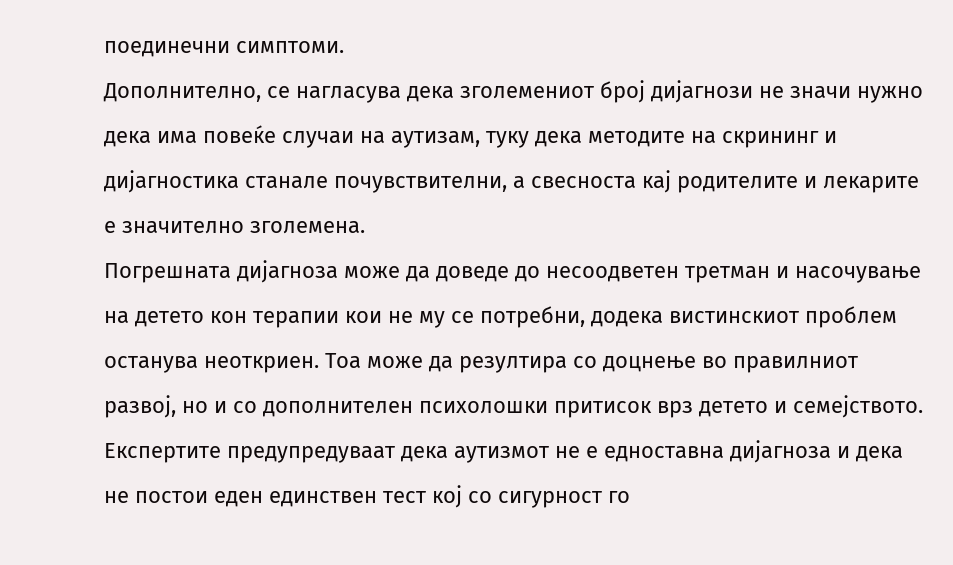поединечни симптоми.
Дополнително, се нагласува дека зголемениот број дијагнози не значи нужно дека има повеќе случаи на аутизам, туку дека методите на скрининг и дијагностика станале почувствителни, а свесноста кај родителите и лекарите е значително зголемена.
Погрешната дијагноза може да доведе до несоодветен третман и насочување на детето кон терапии кои не му се потребни, додека вистинскиот проблем останува неоткриен. Тоа може да резултира со доцнење во правилниот развој, но и со дополнителен психолошки притисок врз детето и семејството.
Експертите предупредуваат дека аутизмот не е едноставна дијагноза и дека не постои еден единствен тест кој со сигурност го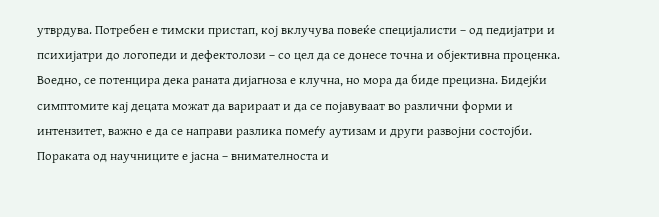утврдува. Потребен е тимски пристап, кој вклучува повеќе специјалисти – од педијатри и психијатри до логопеди и дефектолози – со цел да се донесе точна и објективна проценка.
Воедно, се потенцира дека раната дијагноза е клучна, но мора да биде прецизна. Бидејќи симптомите кај децата можат да варираат и да се појавуваат во различни форми и интензитет, важно е да се направи разлика помеѓу аутизам и други развојни состојби.
Пораката од научниците е јасна – внимателноста и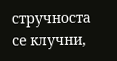стручноста се клучни,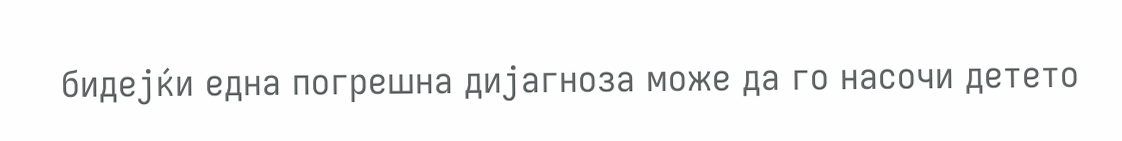бидејќи една погрешна дијагноза може да го насочи детето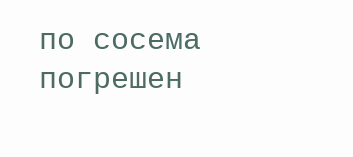по сосема погрешен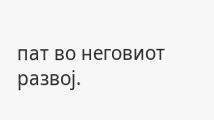пат во неговиот развој.